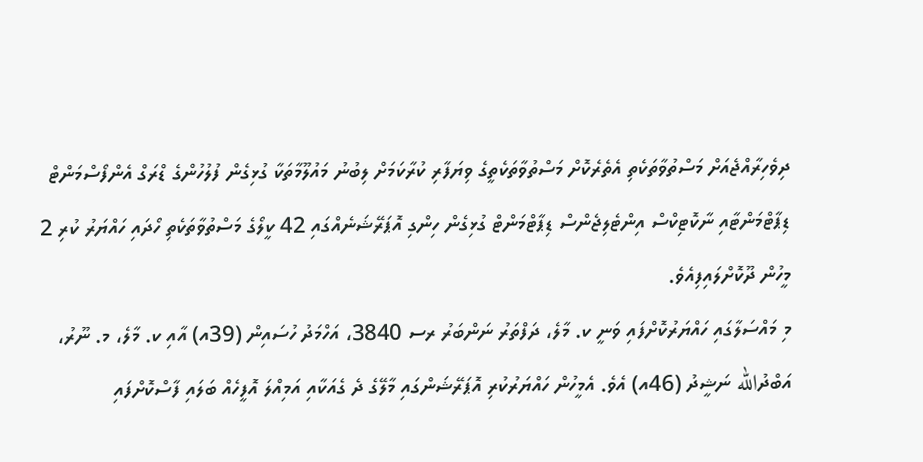ދިވެހިރާއްޖެއަށް މަސްތުވާތަކެތި އެތެރެކޮށް މަސްތުވާތަކެތީގެ ވިޔަފާރި ކުރާކަމަށް ލިބުނު މައުލޫމާތަކާ ގުޅިގެން ފުލުހުންގެ ޑްރަގް އެންފޯސްމަންޓް ޑިޕާޓްމަންޓާއި ނާކޮޓިކްސް އިންޓެލިޖެންސް ޑިޕާޓްމަންޓް ގުޅިގެން ހިންގި އޮޕަރޭޝަނެއްގައި 42 ކީލޯގެ މަސްތުވާތަކެތި ހޯދައި ހައްޔަރު ކުރި 2 މީހުން ދޫކޮށްލައިފިއެވެ.
މި މައްސަލާގައި ހައްޔަރުކޮށްފައި ވަނީ ކ. މާލެ، ދަފްތަރު ނަންބަރު ރސ 3840، އަހްމަދު ހުސައިން (39އ) އާއި ކ. މާލެ، މ. ނޫރު، އަބްދުالله ނަޝީދު (46އ) އެވެ. އެމީހުން ހައްޔަރުކުރި އޮޕަރޭޝަންގައި މާލޭގެ ދެ ގެއަކާއި އަމިއްލަ އޮފީހެއް ބަލައި ފާސްކޮށްފައި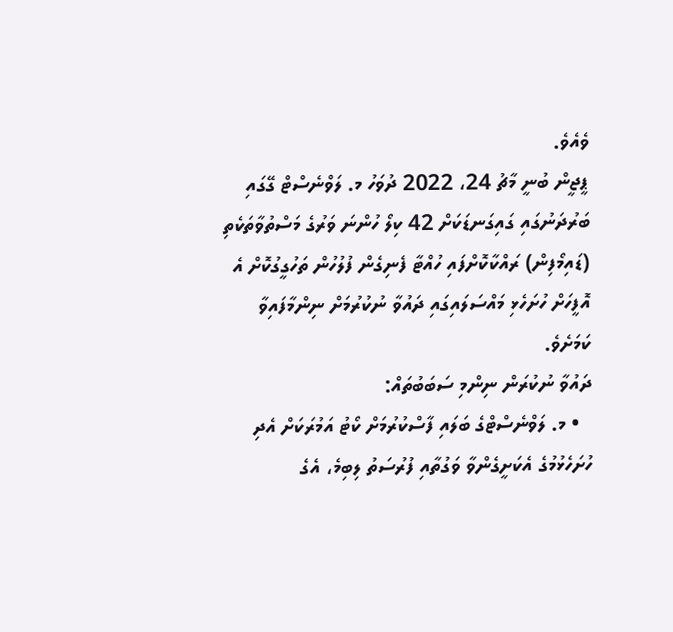ވެއެވެ.
ޕީޖީން ބުނީ މާޗު 24، 2022 ދުވަހު މ. ލަވްނެސްޓް ގޭގައި ބަރުދަނުގައި ގައިގަނޑަކަށް 42 ކިލޯ ހުންނަ ވަރުގެ މަސްތުވާތަކެތި (ޑައިމޯފިން) ރައްކާކޮށްފައި ހުއްޓާ ފެނިގެން ފުލުހުން ތަހުގީގުކޮށް އެ އޮފީހަށް ހުށަހެޅި މައްސަލައިގައި ދައުވާ ނުކުރުމަށް ނިންމާފައިވާ ކަމަށެވެ.
ދައުވާ ނުކުރަން ނިންމި ސަބަބުތައް:
  • މ. ލަވްނެސްޓްގެ ބަލައި ފާސްކުރުމަށް ކޯޓު އަމުރަކަށް އެދި ހުށަހެޅުމުގެ އެކަށީގެންވާ ވަގުތާއި ފުރުސަތު ލިބިމެ، އެގެ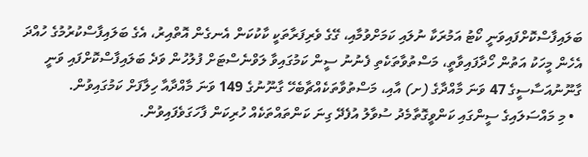ބަލައިފާސްކޮށްފައިވަނީ ކޯޓު އަމުރަކާ ނުލައި ކަމަށްވުމާއި، ގޭގެ ވެރިފަރާތަކީ ކާކުކަން އެނގެން އޮތްއިރު، އެގެ ބަލައިފާސްކުރުމުގެ ހުއްދަ އެހެން މީހަކު އަތުން ހޯދާފައިވާތީ، މަސްތުވާތަކެތި ފެނުނު ސީން ކަމުގައިވާ ލަވްނެސްޓަށް ފުލުހުން ވަދެ ބަލައިފާސްކޮށްފައި ވަނީ ގާނޫނުއަސާސީގެ 47 ވަނަ މާއްދާގެ (ށ) އާއި، މަސްތުވާތަކެއްޗާބެހޭ ގާނޫނުގެ 149 ވަނަ މާއްދާއާ ހިލާފަށް ކަމުގައިވުން.
  • މި މައްސަލައިގެ ސީންގައި ކަންވީގޮތާމެދު ސުވާލު އުފެދޭ ގިނަ ކަންތައްތަކެއް ހުރިކަން ފާހަގަވެފައިވުން.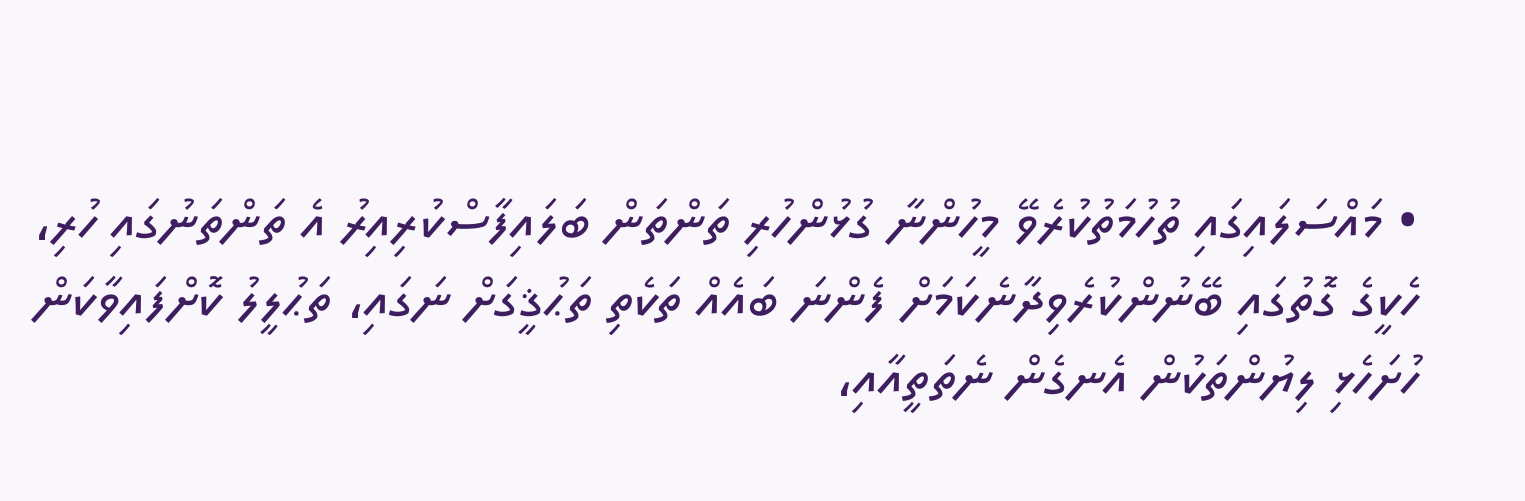• މައްސަލައިގައި ތުހުމަތުކުރެވޭ މީހުންނާ ގުޅުންހުރި ތަންތަން ބަލައިފާސްކުރިއިރު އެ ތަންތަނުގައި ހުރި، ހެކީގެ ގޮތުގައި ބޭނުންކުރެވިދާނެކަމަށް ފެންނަ ބައެއް ތަކެތި ތަޙުޤީގަށް ނަގައި، ތަޙުލީލު ކޮށްފައިވާކަން ހުށަހެޅި ލިޔުންތަކުން އެނގެން ނެތަތީއާއި،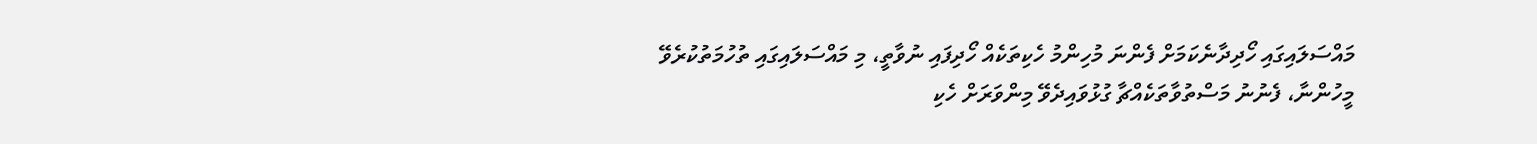މައްސަލައިގައި ހޯދިދާނެކަމަށް ފެންނަ މުހިންމު ހެކިތަކެއް ހޯދިފައި ނުވާތީ، މި މައްސަލައިގައި ތުހުމަތުކުރެވޭ މީހުންނާ، ފެނުނު މަސްތުވާތަކެއްޗާ ގުޅުވައިދެވޭ މިންވަރަށް ހެކި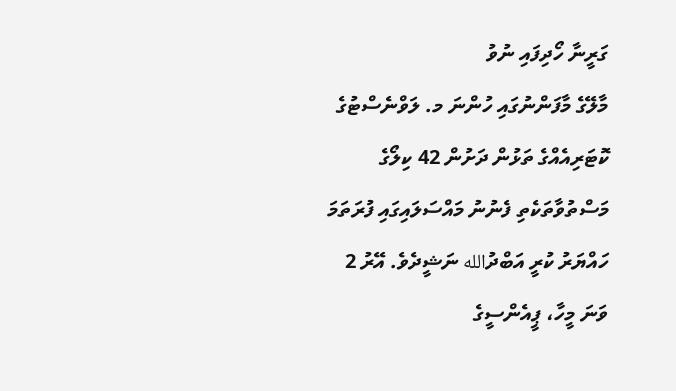ގަރީނާ ހޯދިފައި ނުވު
މާލޭގެ މާފަންނުގައި ހުންނަ މ. ލަވްނެސްޓުގެ ކޮޓަރިއެއްގެ ތަޅުން ދަށުން 42 ކިލޯގެ މަސްތުވާތަކެތި ފެނުނު މައްސަލައިގައި ފުރަތަމަ ހައްޔަރު ކުރީ އަބްދުالله ނަޝީދެވެ. އޭރު 2 ވަނަ މީހާ، ޕީއެންސީގެ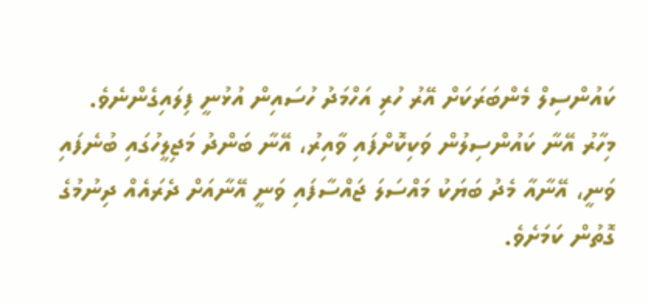ކައުންސިލް މެންބަރަކަށް އޭރު ހުރި އަހްމަދު ހުސައިން އުޅުނީ ފިލައިގެންނެވެ.
މިހާރު އޭނާ ކައުންސިލުން ވަކިކޮށްފައި ވާއިރު، އޭނާ ބަންދު މަޖިލީހުގައި ބުނެފައި ވަނީ، އޭނާއާ މެދު ބަޔަކު މައްސަލަ ޖައްސާފައި ވަނީ އޭނާއަށް ދެރައެއް ދިނުމުގެ ގޮތުން ކަމަށެވެ.